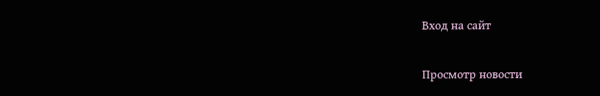Вход на сайт

Просмотр новости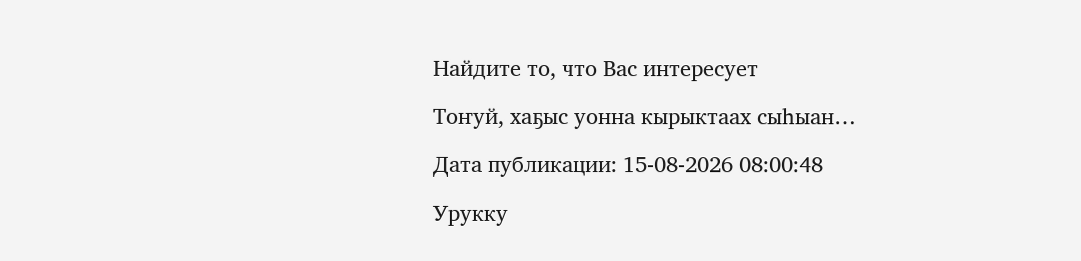Найдите то, что Вас интересует

Тоҥуй, хаҕыс уонна кырыктаах сыһыан…

Дата публикации: 15-08-2026 08:00:48

Урукку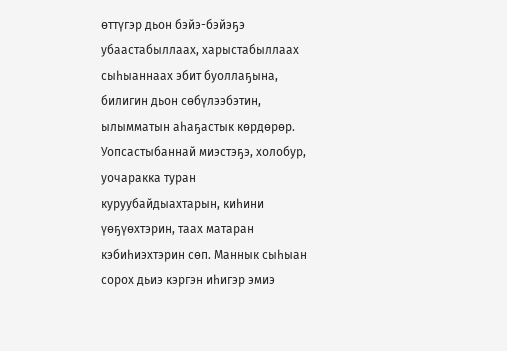өттүгэр дьон бэйэ-бэйэҕэ убаастабыллаах, харыстабыллаах сыһыаннаах эбит буоллаҕына, билигин дьон сөбүлээбэтин, ылымматын аһаҕастык көрдөрөр. Уопсастыбаннай миэстэҕэ, холобур, уочаракка туран куруубайдыахтарын, киһини үөҕүөхтэрин, таах матаран кэбиһиэхтэрин сөп. Маннык сыһыан сорох дьиэ кэргэн иһигэр эмиэ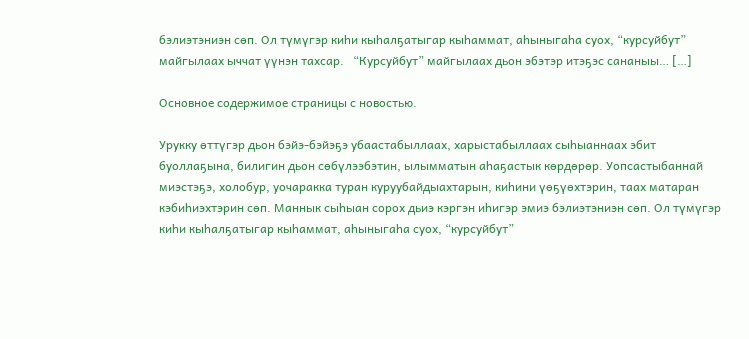бэлиэтэниэн сөп. Ол түмүгэр киһи кыһалҕатыгар кыһаммат, аһыныгаһа суох, “курсуйбут” майгылаах ыччат үүнэн тахсар.   “Курсуйбут” майгылаах дьон эбэтэр итэҕэс сананыы… […]

Основное содержимое страницы с новостью.

Урукку өттүгэр дьон бэйэ-бэйэҕэ убаастабыллаах, харыстабыллаах сыһыаннаах эбит буоллаҕына, билигин дьон сөбүлээбэтин, ылымматын аһаҕастык көрдөрөр. Уопсастыбаннай миэстэҕэ, холобур, уочаракка туран куруубайдыахтарын, киһини үөҕүөхтэрин, таах матаран кэбиһиэхтэрин сөп. Маннык сыһыан сорох дьиэ кэргэн иһигэр эмиэ бэлиэтэниэн сөп. Ол түмүгэр киһи кыһалҕатыгар кыһаммат, аһыныгаһа суох, “курсуйбут”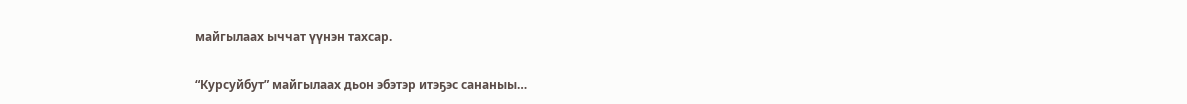майгылаах ыччат үүнэн тахсар.

“Курсуйбут” майгылаах дьон эбэтэр итэҕэс сананыы…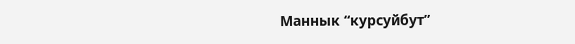Маннык “курсуйбут”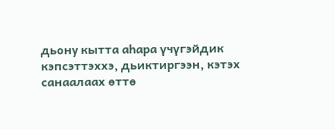дьону кытта аһара үчүгэйдик кэпсэттэххэ, дьиктиргээн, кэтэх санаалаах өттө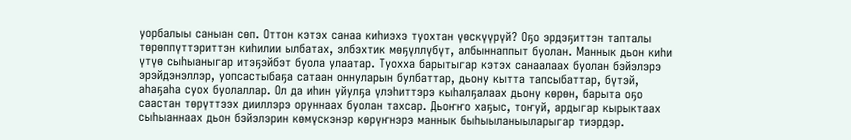уорбалыы саныан сөп. Оттон кэтэх санаа киһиэхэ туохтан үөскүүрүй? Оҕо эрдэҕиттэн тапталы төрөппүттэриттэн киһилии ылбатах, элбэхтик мөҕүллүбүт, албыннаппыт буолан. Маннык дьон киһи үтүө сыһыаныгар итэҕэйбэт буола улаатар. Туохха барытыгар кэтэх санаалаах буолан бэйэлэрэ эрэйдэнэллэр, уопсастыбаҕа сатаан оннуларын булбаттар, дьону кытта тапсыбаттар, бүтэй, аһаҕаһа суох буолаллар. Ол да иһин уйулҕа үлэһиттэрэ кыһалҕалаах дьону көрөн, барыта оҕо саастан төрүттээх дииллэрэ оруннаах буолан тахсар. Дьоҥҥо хаҕыс, тоҥуй, ардыгар кырыктаах сыһыаннаах дьон бэйэлэрин көмүскэнэр көрүҥнэрэ маннык быһыыланыыларыгар тиэрдэр.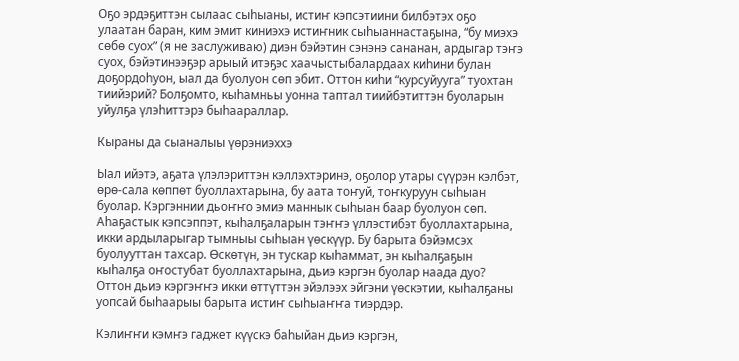Оҕо эрдэҕиттэн сылаас сыһыаны, истиҥ кэпсэтиини билбэтэх оҕо улаатан баран, ким эмит киниэхэ истиҥник сыһыаннастаҕына, “бу миэхэ сөбө суох” (я не заслуживаю) диэн бэйэтин сэнэнэ сананан, ардыгар тэҥэ суох, бэйэтинээҕэр арыый итэҕэс хаачыстыбалардаах киһини булан доҕордоһуон, ыал да буолуон сөп эбит. Оттон киһи “курсуйууга” туохтан тиийэрий? Болҕомто, кыһамньы уонна таптал тиийбэтиттэн буоларын уйулҕа үлэһиттэрэ быһаараллар.

Кыраны да сыаналыы үөрэниэххэ

Ыал ийэтэ, аҕата үлэлэриттэн кэллэхтэринэ, оҕолор утары сүүрэн кэлбэт, өрө-сала көппөт буоллахтарына, бу аата тоҥуй, тоҥкуруун сыһыан буолар. Кэргэннии дьоҥҥо эмиэ маннык сыһыан баар буолуон сөп. Аһаҕастык кэпсэппэт, кыһалҕаларын тэҥҥэ үллэстибэт буоллахтарына, икки ардыларыгар тымныы сыһыан үөскүүр. Бу барыта бэйэмсэх буолууттан тахсар. Өскөтүн, эн тускар кыһаммат, эн кыһалҕаҕын кыһалҕа оҥостубат буоллахтарына, дьиэ кэргэн буолар наада дуо? Оттон дьиэ кэргэҥҥэ икки өттүттэн эйэлээх эйгэни үөскэтии, кыһалҕаны уопсай быһаарыы барыта истиҥ сыһыаҥҥа тиэрдэр.

Кэлиҥҥи кэмҥэ гаджет күүскэ баһыйан дьиэ кэргэн,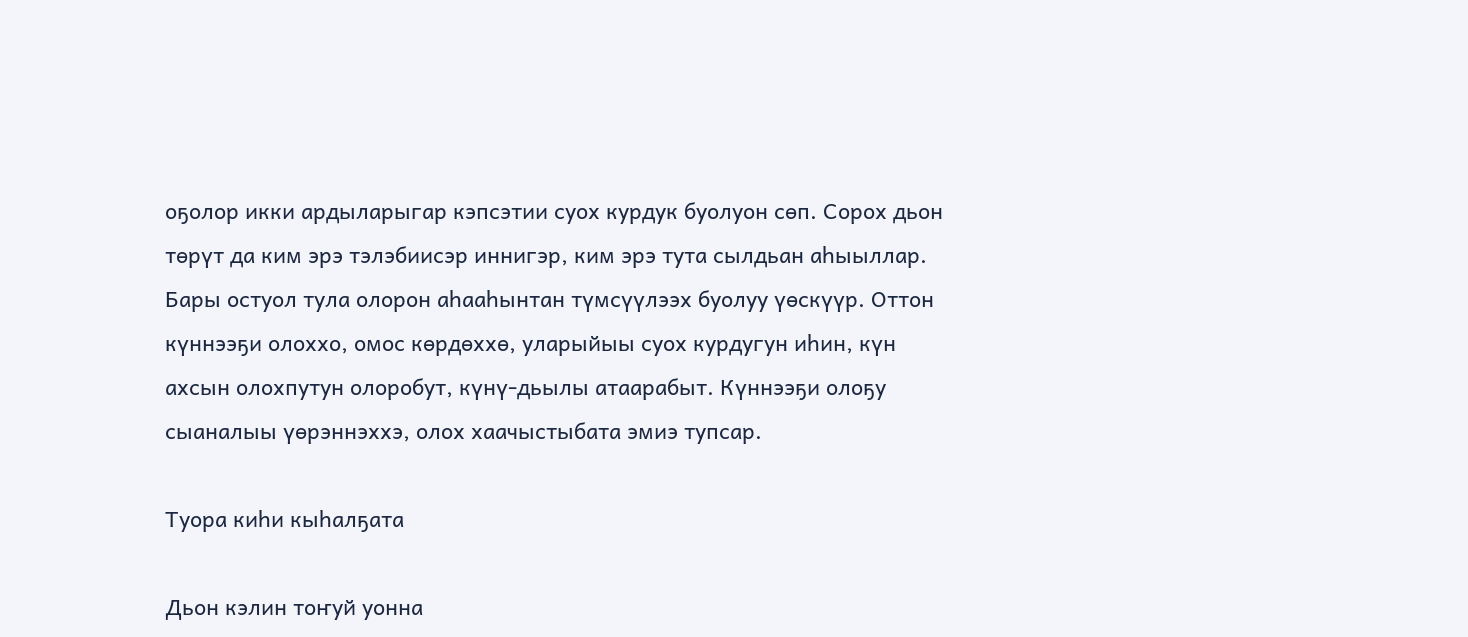оҕолор икки ардыларыгар кэпсэтии суох курдук буолуон сөп. Сорох дьон төрүт да ким эрэ тэлэбиисэр иннигэр, ким эрэ тута сылдьан аһыыллар. Бары остуол тула олорон аһааһынтан түмсүүлээх буолуу үөскүүр. Оттон күннээҕи олоххо, омос көрдөххө, уларыйыы суох курдугун иһин, күн ахсын олохпутун олоробут, күнү-дьылы атаарабыт. Күннээҕи олоҕу сыаналыы үөрэннэххэ, олох хаачыстыбата эмиэ тупсар.

Туора киһи кыһалҕата

Дьон кэлин тоҥуй уонна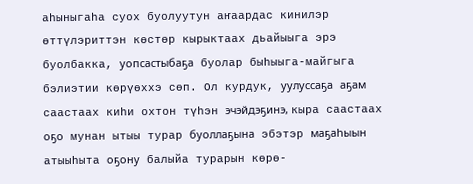аһыныгаһа суох буолуутун аҥаардас кинилэр өттүлэриттэн көстөр кырыктаах дьайыыга эрэ буолбакка, уопсастыбаҕа буолар быһыыга-майгыга бэлиэтии көрүөххэ сөп. Ол курдук, уулуссаҕа аҕам саастаах киһи охтон түһэн эчэйдэҕинэ, кыра саастаах оҕо мунан ытыы турар буоллаҕына эбэтэр маҕаһыын атыыһыта оҕону балыйа турарын көрө-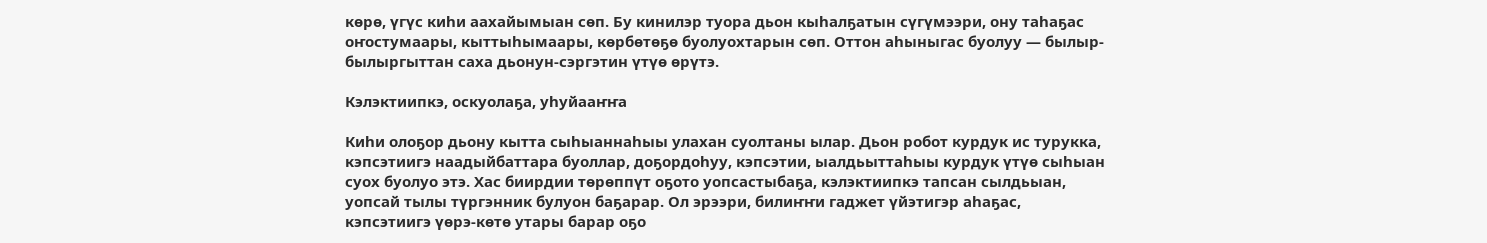көрө, үгүс киһи аахайымыан сөп. Бу кинилэр туора дьон кыһалҕатын сүгүмээри, ону таһаҕас оҥостумаары, кыттыһымаары, көрбөтөҕө буолуохтарын сөп. Оттон аһыныгас буолуу — былыр-былыргыттан саха дьонун-сэргэтин үтүө өрүтэ.

Кэлэктиипкэ, оскуолаҕа, уһуйааҥҥа

Киһи олоҕор дьону кытта сыһыаннаһыы улахан суолтаны ылар. Дьон робот курдук ис турукка, кэпсэтиигэ наадыйбаттара буоллар, доҕордоһуу, кэпсэтии, ыалдьыттаһыы курдук үтүө сыһыан суох буолуо этэ. Хас биирдии төрөппүт оҕото уопсастыбаҕа, кэлэктиипкэ тапсан сылдьыан, уопсай тылы түргэнник булуон баҕарар. Ол эрээри, билиҥҥи гаджет үйэтигэр аһаҕас, кэпсэтиигэ үөрэ-көтө утары барар оҕо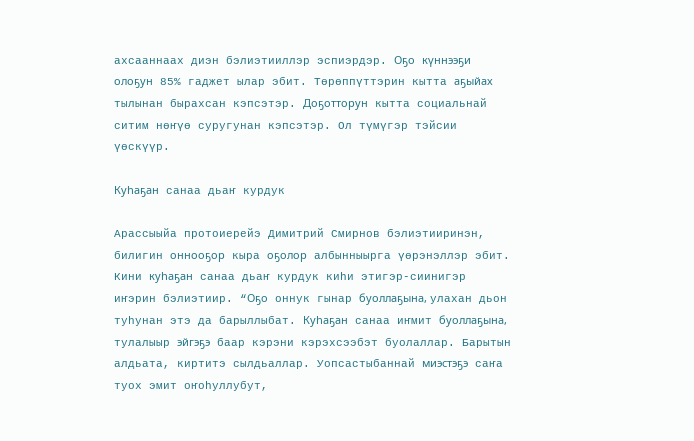ахсааннаах диэн бэлиэтииллэр эспиэрдэр. Оҕо күннээҕи олоҕун 85% гаджет ылар эбит. Төрөппүттэрин кытта аҕыйах тылынан бырахсан кэпсэтэр. Доҕотторун кытта социальнай ситим нөҥүө суругунан кэпсэтэр. Ол түмүгэр тэйсии үөскүүр.

Куһаҕан санаа дьаҥ курдук

Арассыыйа протоиерейэ Димитрий Смирнов бэлиэтииринэн, билигин оннооҕор кыра оҕолор албынныырга үөрэнэллэр эбит. Кини куһаҕан санаа дьаҥ курдук киһи этигэр-сиинигэр иҥэрин бэлиэтиир. “Оҕо оннук гынар буоллаҕына, улахан дьон туһунан этэ да барыллыбат. Куһаҕан санаа иҥмит буоллаҕына, тулалыыр эйгэҕэ баар кэрэни кэрэхсээбэт буолаллар. Барытын алдьата, киртитэ сылдьаллар. Уопсастыбаннай миэстэҕэ саҥа туох эмит оҥоһуллубут,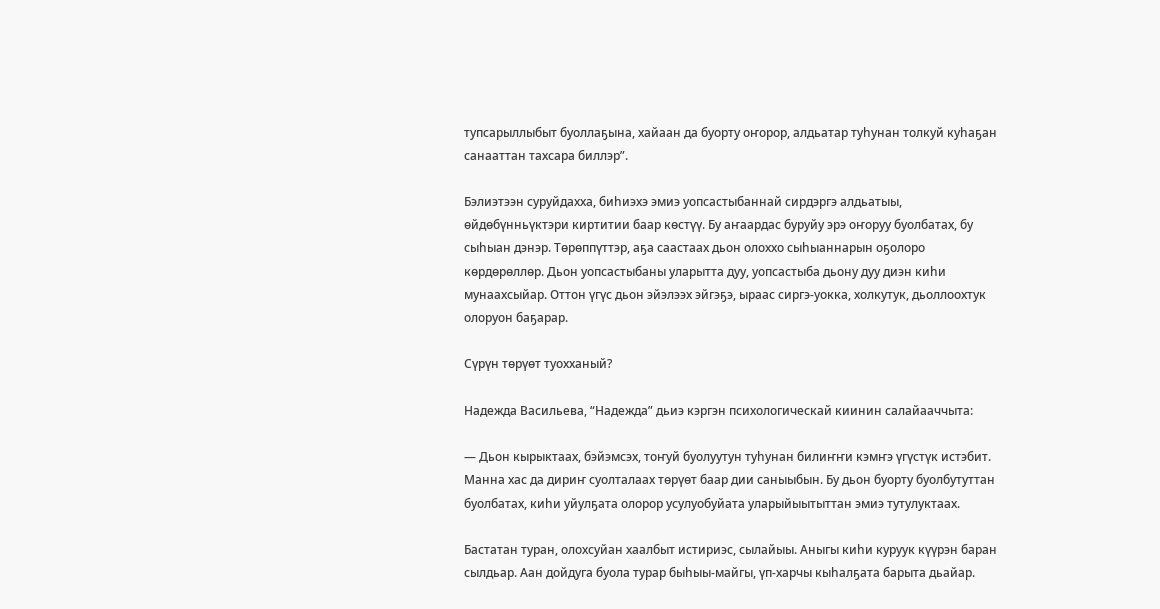тупсарыллыбыт буоллаҕына, хайаан да буорту оҥорор, алдьатар туһунан толкуй куһаҕан санааттан тахсара биллэр”.

Бэлиэтээн суруйдахха, биһиэхэ эмиэ уопсастыбаннай сирдэргэ алдьатыы, өйдөбүнньүктэри киртитии баар көстүү. Бу аҥаардас буруйу эрэ оҥоруу буолбатах, бу сыһыан дэнэр. Төрөппүттэр, аҕа саастаах дьон олоххо сыһыаннарын оҕолоро көрдөрөллөр. Дьон уопсастыбаны уларытта дуу, уопсастыба дьону дуу диэн киһи мунаахсыйар. Оттон үгүс дьон эйэлээх эйгэҕэ, ыраас сиргэ-уокка, холкутук, дьоллоохтук олоруон баҕарар.

Сүрүн төрүөт туохханый?

Надежда Васильева, “Надежда” дьиэ кэргэн психологическай киинин салайааччыта:

— Дьон кырыктаах, бэйэмсэх, тоҥуй буолуутун туһунан билиҥҥи кэмҥэ үгүстүк истэбит. Манна хас да дириҥ суолталаах төрүөт баар дии саныыбын. Бу дьон буорту буолбутуттан буолбатах, киһи уйулҕата олорор усулуобуйата уларыйыытыттан эмиэ тутулуктаах.

Бастатан туран, олохсуйан хаалбыт истириэс, сылайыы. Аныгы киһи куруук күүрэн баран сылдьар. Аан дойдуга буола турар быһыы-майгы, үп-харчы кыһалҕата барыта дьайар.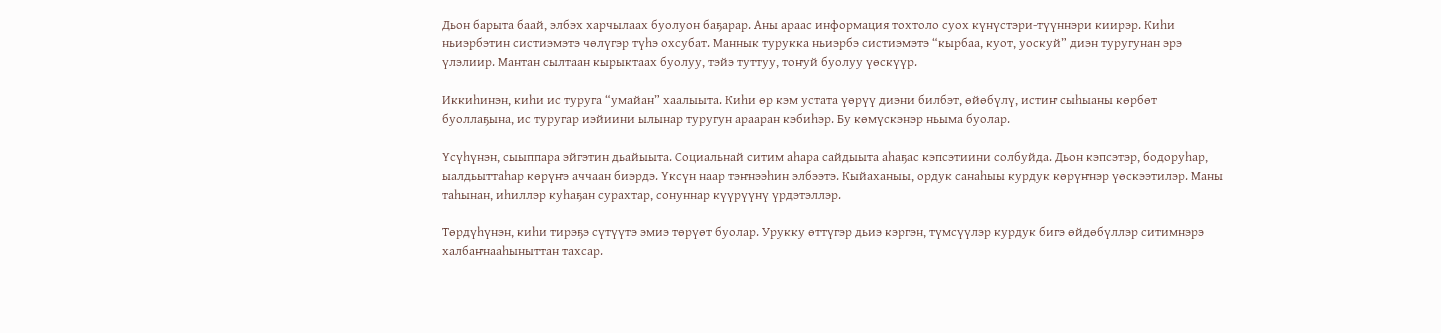Дьон барыта баай, элбэх харчылаах буолуон баҕарар. Аны араас информация тохтоло суох күнүстэри-түүннэри киирэр. Киһи ньиэрбэтин систиэмэтэ чөлүгэр түһэ охсубат. Маннык турукка ньиэрбэ систиэмэтэ “кырбаа, куот, уоскуй” диэн туругунан эрэ үлэлиир. Мантан сылтаан кырыктаах буолуу, тэйэ туттуу, тоҥуй буолуу үөскүүр.

Иккиһинэн, киһи ис туруга “умайан” хаалыыта. Киһи өр кэм устата үөрүү диэни билбэт, өйөбүлү, истиҥ сыһыаны көрбөт буоллаҕына, ис туругар иэйиини ылынар туругун арааран кэбиһэр. Бу көмүскэнэр ньыма буолар.

Үсүһүнэн, сыыппара эйгэтин дьайыыта. Социальнай ситим аһара сайдыыта аһаҕас кэпсэтиини солбуйда. Дьон кэпсэтэр, бодоруһар, ыалдьыттаһар көрүҥэ аччаан биэрдэ. Үксүн наар тэҥнээһин элбээтэ. Кыйаханыы, ордук санаһыы курдук көрүҥнэр үөскээтилэр. Маны таһынан, иһиллэр куһаҕан сурахтар, сонуннар күүрүүнү үрдэтэллэр.

Төрдүһүнэн, киһи тирэҕэ сүтүүтэ эмиэ төрүөт буолар. Урукку өттүгэр дьиэ кэргэн, түмсүүлэр курдук бигэ өйдөбүллэр ситимнэрэ халбаҥнааһыныттан тахсар.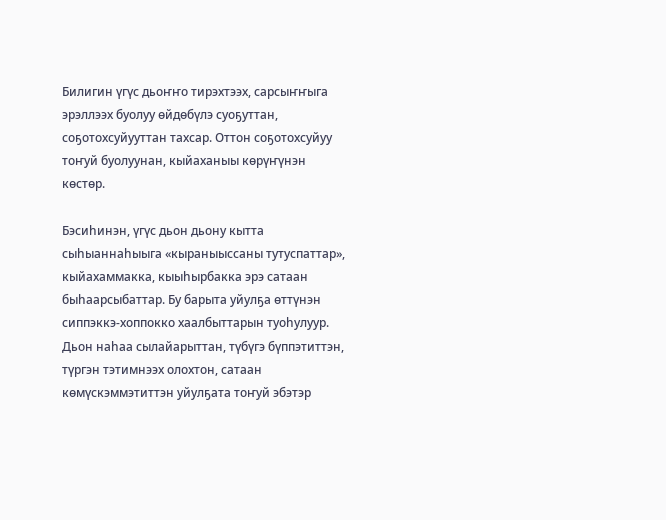Билигин үгүс дьоҥҥо тирэхтээх, сарсыҥҥыга эрэллээх буолуу өйдөбүлэ суоҕуттан, соҕотохсуйууттан тахсар. Оттон соҕотохсуйуу тоҥуй буолуунан, кыйаханыы көрүҥүнэн көстөр.

Бэсиһинэн, үгүс дьон дьону кытта сыһыаннаһыыга «кыраныыссаны тутуспаттар», кыйахаммакка, кыыһырбакка эрэ сатаан быһаарсыбаттар. Бу барыта уйулҕа өттүнэн сиппэккэ-хоппокко хаалбыттарын туоһулуур. Дьон наһаа сылайарыттан, түбүгэ бүппэтиттэн, түргэн тэтимнээх олохтон, сатаан көмүскэммэтиттэн уйулҕата тоҥуй эбэтэр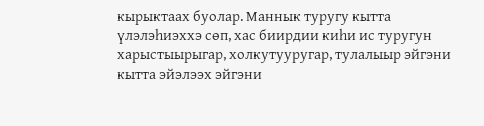кырыктаах буолар. Маннык туругу кытта үлэлэһиэххэ сөп, хас биирдии киһи ис туругун харыстыырыгар, холкутууругар, тулалыыр эйгэни кытта эйэлээх эйгэни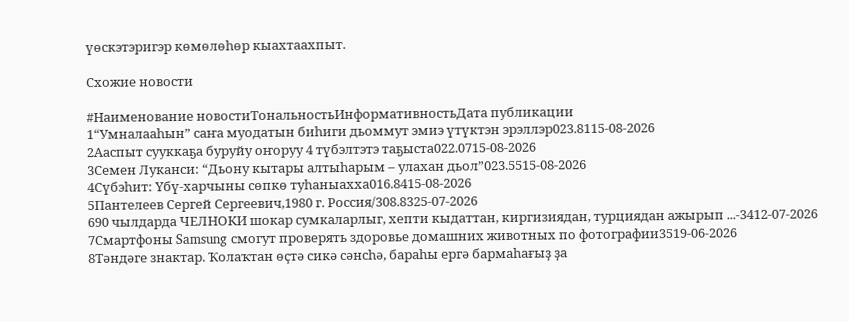үөскэтэригэр көмөлөһөр кыахтаахпыт.

Схожие новости

#Наименование новостиТональностьИнформативностьДата публикации
1“Умналааһын” саҥа муодатын биһиги дьоммут эмиэ үтүктэн эрэллэр023.8115-08-2026
2Ааспыт сууккаҕа буруйу оҥоруу 4 түбэлтэтэ таҕыста022.0715-08-2026
3Семен Луканси: “Дьону кытары алтыһарым – улахан дьол”023.5515-08-2026
4Сүбэһит: Үбү-харчыны сөпкө туһаныахха016.8415-08-2026
5Пантелеев Сергей Сергеевич,1980 г. Россия/308.8325-07-2026
690 чылдарда ЧЕЛНОКИ шокар сумкаларлыг, хепти кыдаттан, киргизиядан, турциядан ажырып ...-3412-07-2026
7Смартфоны Samsung смогут проверять здоровье домашних животных по фотографии3519-06-2026
8Тәндәге знактар. Ҡолаҡтан өҫтә сикә сәнсһә, бараһы ергә бармаһағыҙ ҙа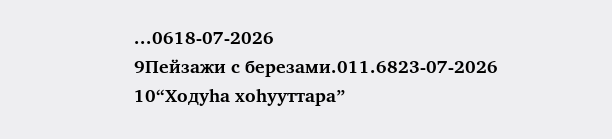...0618-07-2026
9Пейзажи с березами.011.6823-07-2026
10“Ходуһа хоһууттара”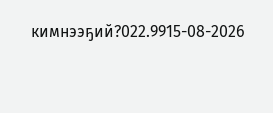кимнээҕий?022.9915-08-2026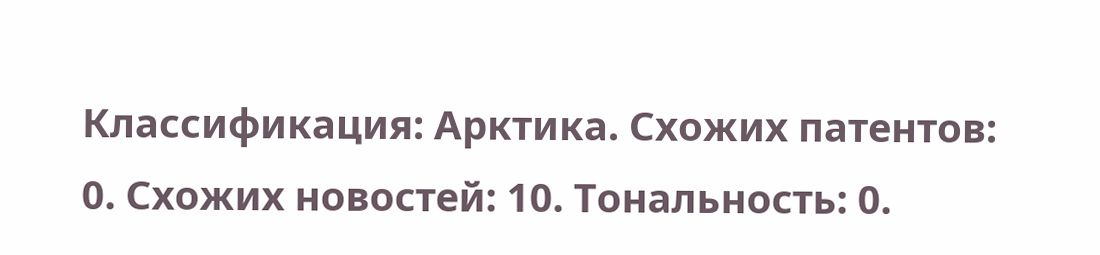Классификация: Арктика. Схожих патентов: 0. Схожих новостей: 10. Тональность: 0.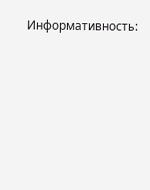Информативность: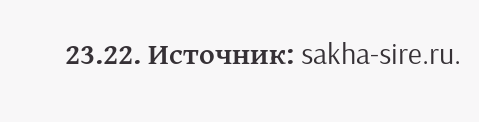23.22. Источник: sakha-sire.ru.